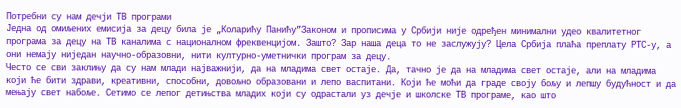Потребни су нам дечји ТВ програми
Једна од омиљених емисија за децу била је „Коларићу Панићу”Законом и прописима у Србији није одређен минимални удео квалитетног програма за децу на ТВ каналима с националном фреквенцијом. Зашто? Зар наша деца то не заслужују? Цела Србија плаћа преплату РТС-у, а они немају ниједан научно-образовни, нити културно-уметнички програм за децу.
Често се сви заклињу да су нам млади најважнији, да на младима свет остаје. Да, тачно је да на младима свет остаје, али на младима који ће бити здрави, креативни, способни, довољно образовани и лепо васпитани. Који ће моћи да граде своју бољу и лепшу будућност и да мењају свет набоље. Сетимо се лепог детињства младих који су одрастали уз дечје и школске ТВ програме, као што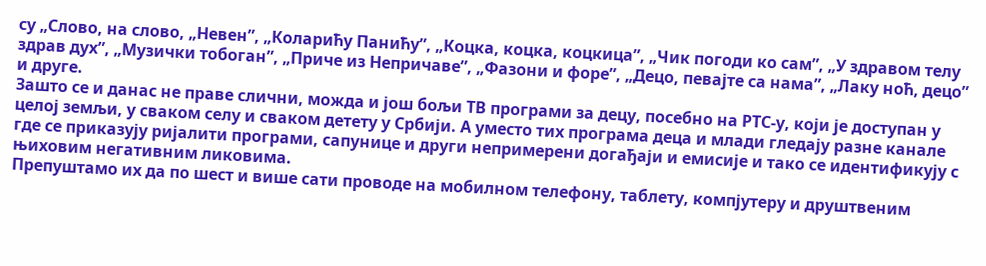су „Слово, на слово, „Невен”, „Коларићу Панићу”, „Коцка, коцка, коцкица”, „Чик погоди ко сам”, „У здравом телу здрав дух”, „Музички тобоган”, „Приче из Непричаве”, „Фазони и форе”, „Децо, певајте са нама”, „Лаку ноћ, децо” и друге.
Зашто се и данас не праве слични, можда и још бољи ТВ програми за децу, посебно на РТС-у, који је доступан у целој земљи, у сваком селу и сваком детету у Србији. А уместо тих програма деца и млади гледају разне канале где се приказују ријалити програми, сапунице и други непримерени догађаји и емисије и тако се идентификују с њиховим негативним ликовима.
Препуштамо их да по шест и више сати проводе на мобилном телефону, таблету, компјутеру и друштвеним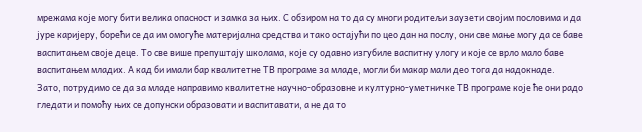мрежама које могу бити велика опасност и замка за њих. С обзиром на то да су многи родитељи заузети својим пословима и да јуре каријеру, борећи се да им омогуће материјална средства и тако остајући по цео дан на послу, они све мање могу да се баве васпитањем своје деце. То све више препуштају школама, које су одавно изгубиле васпитну улогу и које се врло мало баве васпитањем младих. А кад би имали бар квалитетне ТВ програме за младе, могли би макар мали део тога да надокнаде.
Зато, потрудимо се да за младе направимо квалитетне научно-образовне и културно-уметничке ТВ програме које ће они радо гледати и помоћу њих се допунски образовати и васпитавати, а не да то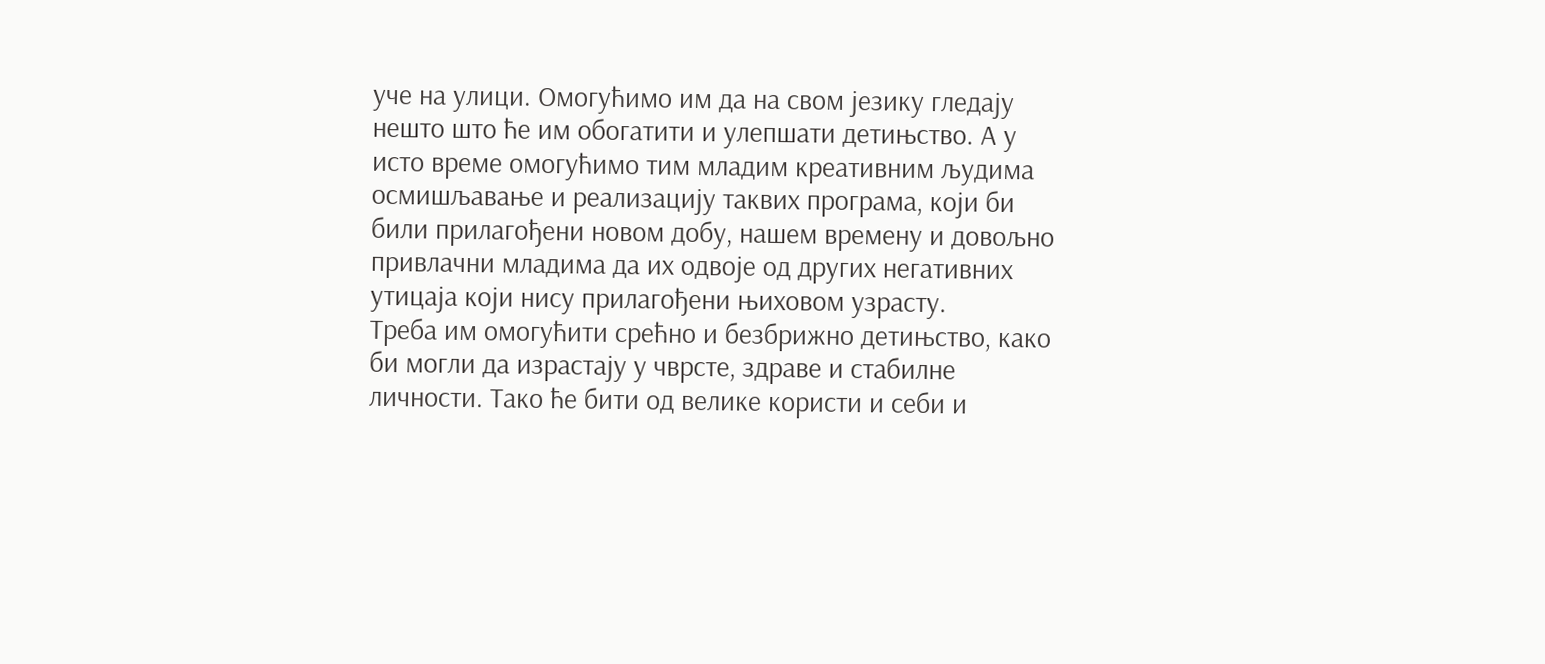уче на улици. Омогућимо им да на свом језику гледају нешто што ће им обогатити и улепшати детињство. А у исто време омогућимо тим младим креативним људима осмишљавање и реализацију таквих програма, који би били прилагођени новом добу, нашем времену и довољно привлачни младима да их одвоје од других негативних утицаја који нису прилагођени њиховом узрасту.
Треба им омогућити срећно и безбрижно детињство, како би могли да израстају у чврсте, здраве и стабилне личности. Тако ће бити од велике користи и себи и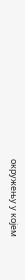окружењу у којем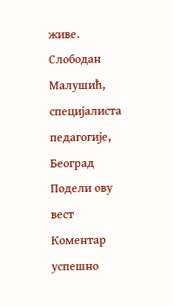живе.
Слободан Малушић,
специјалиста педагогије, Београд
Подели ову вест
Комeнтар успeшно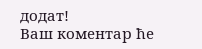додат!
Ваш комeнтар ћe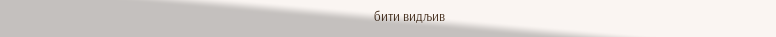бити видљив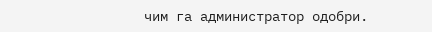чим га администратор одобри.